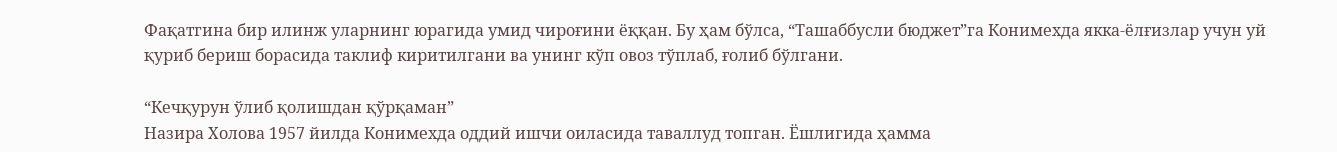Фақатгина бир илинж уларнинг юрагида умид чироғини ёққан. Бу ҳам бўлса, “Ташаббусли бюджет”га Конимехда якка-ёлғизлар учун уй қуриб бериш борасида таклиф киритилгани ва унинг кўп овоз тўплаб, ғолиб бўлгани.

“Кечқурун ўлиб қолишдан қўрқаман”
Назира Холова 1957 йилда Конимехда оддий ишчи оиласида таваллуд топган. Ёшлигида ҳамма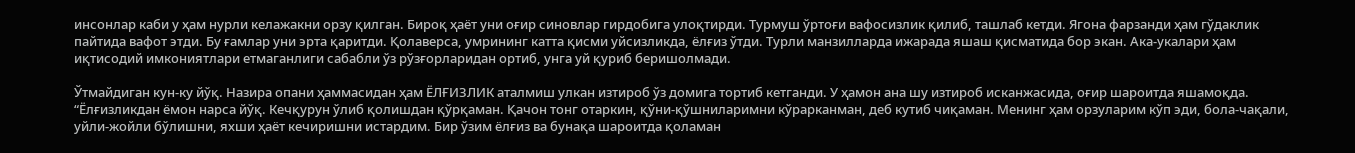инсонлар каби у ҳам нурли келажакни орзу қилган. Бироқ ҳаёт уни оғир синовлар гирдобига улоқтирди. Турмуш ўртоғи вафосизлик қилиб, ташлаб кетди. Ягона фарзанди ҳам гўдаклик пайтида вафот этди. Бу ғамлар уни эрта қаритди. Қолаверса, умрининг катта қисми уйсизликда, ёлғиз ўтди. Турли манзилларда ижарада яшаш қисматида бор экан. Ака-укалари ҳам иқтисодий имкониятлари етмаганлиги сабабли ўз рўзғорларидан ортиб, унга уй қуриб беришолмади.

Ўтмайдиган кун-ку йўқ. Назира опани ҳаммасидан ҳам ЁЛҒИЗЛИК аталмиш улкан изтироб ўз домига тортиб кетганди. У ҳамон ана шу изтироб исканжасида, оғир шароитда яшамоқда.
“Ёлғизликдан ёмон нарса йўқ. Кечқурун ўлиб қолишдан қўрқаман. Қачон тонг отаркин, қўни-қўшниларимни кўрарканман, деб кутиб чиқаман. Менинг ҳам орзуларим кўп эди, бола-чақали, уйли-жойли бўлишни, яхши ҳаёт кечиришни истардим. Бир ўзим ёлғиз ва бунақа шароитда қоламан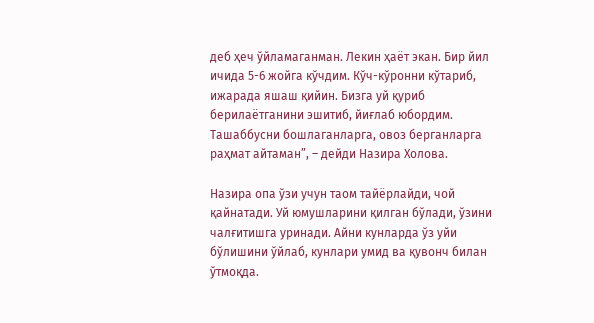деб ҳеч ўйламаганман. Лекин ҳаёт экан. Бир йил ичида 5-6 жойга кўчдим. Кўч-кўронни кўтариб, ижарада яшаш қийин. Бизга уй қуриб берилаётганини эшитиб, йиғлаб юбордим. Ташаббусни бошлаганларга, овоз берганларга раҳмат айтаман”, – дейди Назира Холова.

Назира опа ўзи учун таом тайёрлайди, чой қайнатади. Уй юмушларини қилган бўлади, ўзини чалғитишга уринади. Айни кунларда ўз уйи бўлишини ўйлаб, кунлари умид ва қувонч билан ўтмоқда.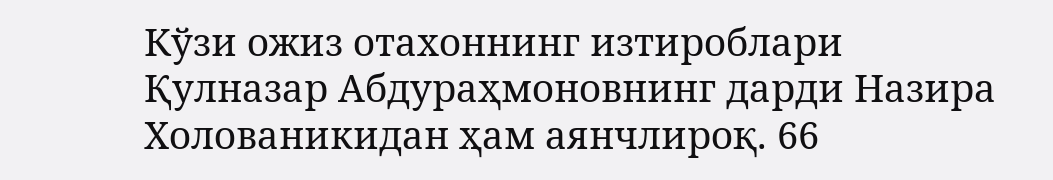Кўзи ожиз отахоннинг изтироблари
Қулназар Абдураҳмоновнинг дарди Назира Холованикидан ҳам аянчлироқ. 66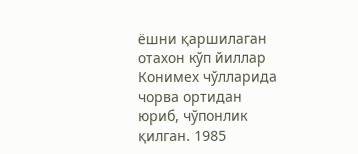ёшни қаршилаган отахон кўп йиллар Конимех чўлларида чорва ортидан юриб, чўпонлик қилган. 1985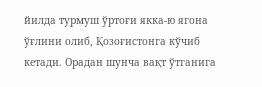йилда турмуш ўртоғи якка-ю ягона ўғлини олиб, Қозоғистонга кўчиб кетади. Орадан шунча вақт ўтганига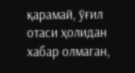қарамай, ўғил отаси ҳолидан хабар олмаган,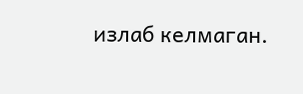излаб келмаган.